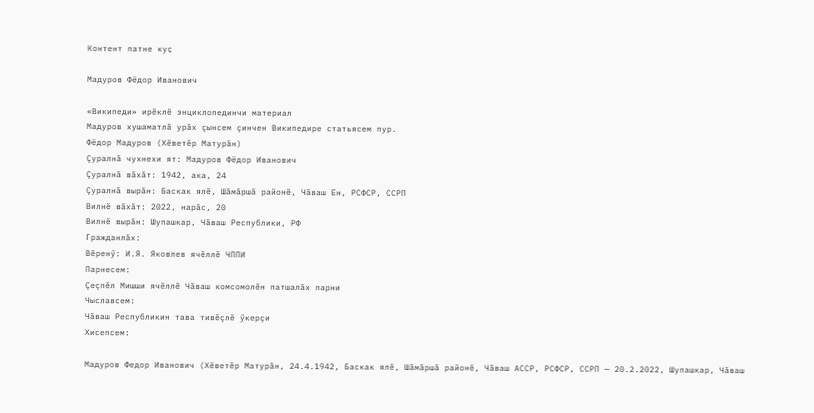Контент патне куҫ

Мадуров Фёдор Иванович

«Википеди» ирĕклĕ энциклопединчи материал
Мадуров хушаматлă урăх çынсем çинчен Википедире статьясем пур.
Фёдор Мадуров (Хӗветӗр Матурӑн)
Çуралнă чухнехи ят: Мадуров Фёдор Иванович
Çуралнă вăхăт: 1942, ака, 24
Çуралнă вырăн: Баскак ялĕ, Шăмăршă районĕ, Чăваш Ен, РСФСР, ССРП
Вилнĕ вăхăт: 2022, нарăс, 20
Вилнĕ вырăн: Шупашкар, Чăваш Республики, РФ
Гражданлăх:
Вĕренӳ: И.Я. Яковлев ячĕллĕ ЧППИ
Парнесем:
Çеçпĕл Мишши ячĕллĕ Чăваш комсомолĕн патшалăх парни
Чыславсем:
Чăваш Республикин тава тивĕçлĕ ӳкерçи
Хисепсем:

Мадуров Федор Иванович (Хӗветӗр Матурӑн, 24.4.1942, Баскак ялĕ, Шăмăршă районĕ, Чăваш АССР, РСФСР, ССРП — 20.2.2022, Шупашкар, Чăваш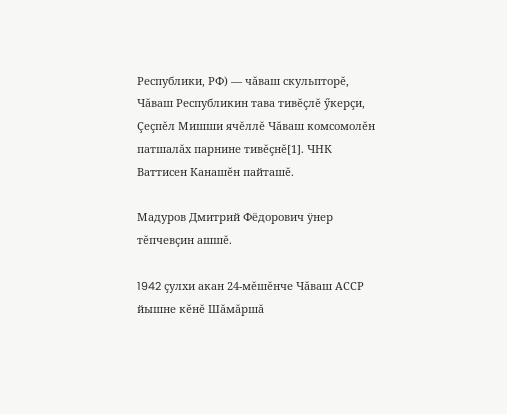Республики, РФ) — чăваш скульпторĕ, Чăваш Республикин тава тивĕçлĕ ӳкерçи, Çеçпĕл Мишши ячĕллĕ Чăваш комсомолĕн патшалăх парнине тивĕçнĕ[1]. ЧНК Ваттисен Канашĕн пайташĕ.

Мадуров Дмитрий Фёдорович ÿнер тĕпчевçин ашшĕ.

1942 çулхи акан 24-мĕшĕнче Чăваш АССР йышне кĕнĕ Шăмăршă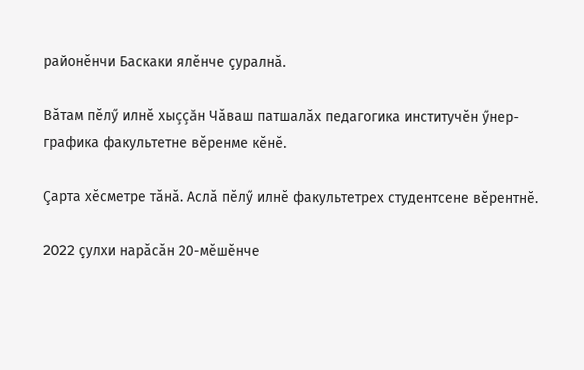районĕнчи Баскаки ялĕнче çуралнă.

Вăтам пĕлӳ илнĕ хыççăн Чăваш патшалăх педагогика институчĕн ӳнер-графика факультетне вĕренме кĕнĕ.

Çарта хĕсметре тăнă. Аслă пĕлӳ илнĕ факультетрех студентсене вĕрентнĕ.

2022 çулхи нарăсăн 20-мĕшĕнче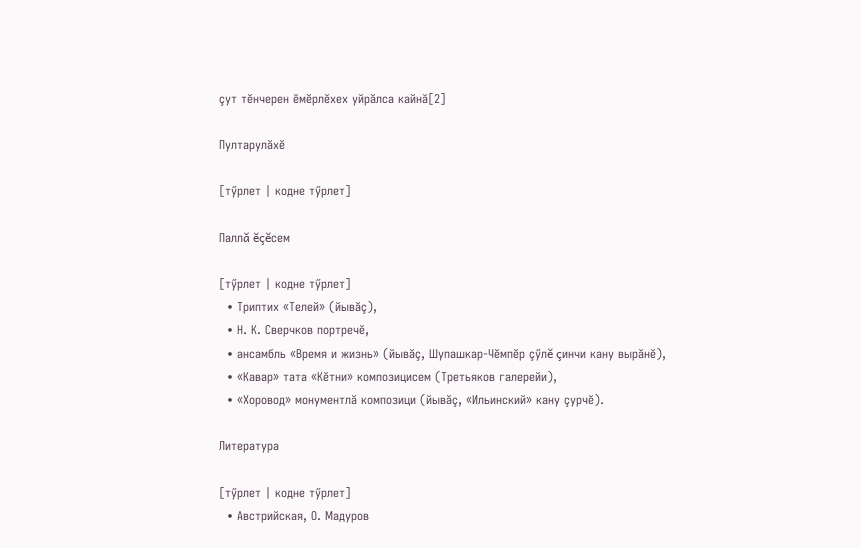çут тĕнчерен ĕмĕрлĕхех уйрăлса кайнă[2]

Пултарулăхĕ

[тӳрлет | кодне тӳрлет]

Паллă ĕçĕсем

[тӳрлет | кодне тӳрлет]
  • Триптих «Телей» (йывăç),
  • Н. К. Сверчков портречĕ,
  • ансамбль «Время и жизнь» (йывăç, Шупашкар-Чĕмпĕр çӳлĕ çинчи кану вырăнĕ),
  • «Кавар» тата «Кĕтни» композицисем (Третьяков галерейи),
  • «Хоровод» монументлă композици (йывăç, «Ильинский» кану çурчĕ).

Литература

[тӳрлет | кодне тӳрлет]
  • Австрийская, О. Мадуров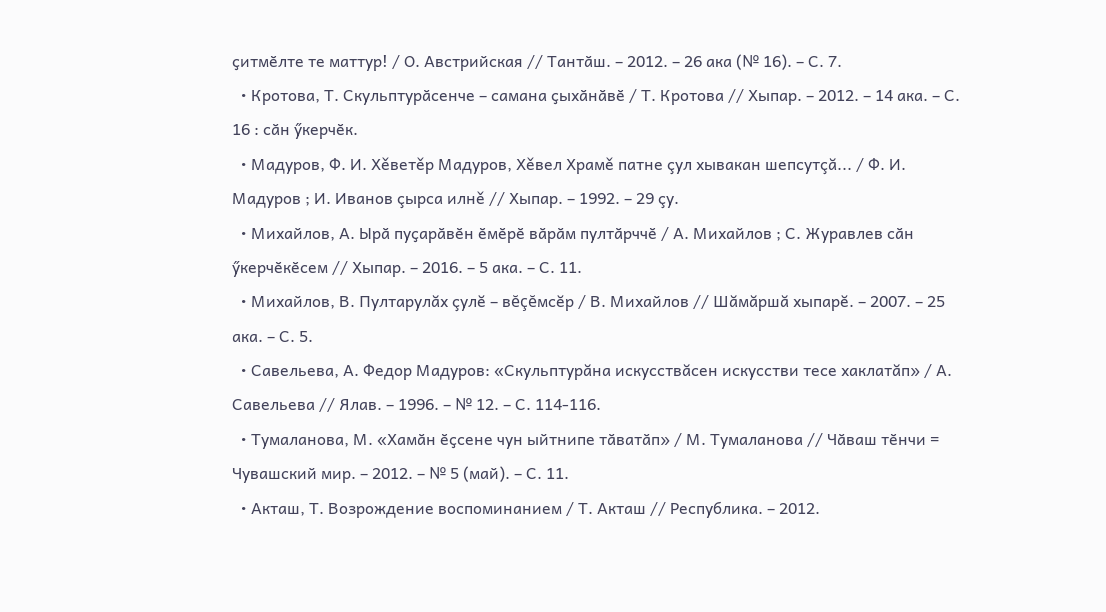ҫитмӗлте те маттур! / О. Австрийская // Тантӑш. – 2012. – 26 ака (№ 16). – С. 7.
  • Кротова, Т. Скульптурӑсенче – самана ҫыхӑнӑвӗ / Т. Кротова // Хыпар. – 2012. – 14 ака. – С. 16 : сӑн ӳкерчӗк.
  • Мадуров, Ф. И. Хěветěр Мадуров, Хěвел Храмě патне çул хывакан шепсутçă... / Ф. И. Мадуров ; И. Иванов çырса илнě // Хыпар. – 1992. – 29 çу.
  • Михайлов, А. Ырӑ пуҫарӑвӗн ӗмӗрӗ вӑрӑм пултӑрччӗ / А. Михайлов ; С. Журавлев сӑн ӳкерчӗкӗсем // Хыпар. – 2016. – 5 ака. – С. 11.
  • Михайлов, В. Пултарулăх çулĕ – вĕçĕмсĕр / В. Михайлов // Шăмăршă хыпарĕ. – 2007. – 25 ака. – С. 5.
  • Савельева, А. Федор Мадуров: «Скульптурăна искусствăсен искусстви тесе хаклатăп» / А. Савельева // Ялав. – 1996. – № 12. – С. 114-116.
  • Тумаланова, М. «Хамӑн ӗҫсене чун ыйтнипе тӑватӑп» / М. Тумаланова // Чӑваш тӗнчи = Чувашский мир. – 2012. – № 5 (май). – С. 11.
  • Акташ, Т. Возрождение воспоминанием / Т. Акташ // Республика. – 2012.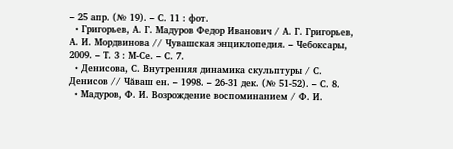– 25 апр. (№ 19). – С. 11 : фот.
  • Григорьев, А. Г. Мадуров Федор Иванович / А. Г. Григорьев, А. И. Мордвинова // Чувашская энциклопедия. – Чебоксары, 2009. – Т. 3 : М-Се. – С. 7.
  • Денисова, С. Внутренняя динамика скульптуры / С. Денисов // Чăваш ен. – 1998. – 26-31 дек. (№ 51-52). – С. 8.
  • Мадуров, Ф. И. Возрождение воспоминанием / Ф. И.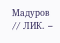Мадуров // ЛИК. –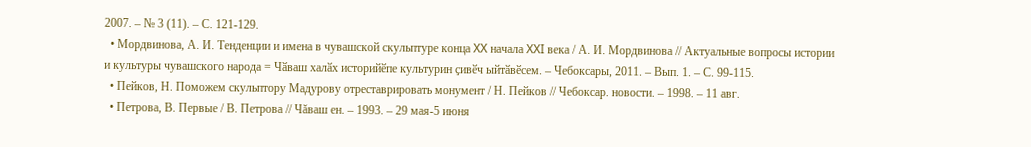2007. – № 3 (11). – С. 121-129.
  • Мордвинова, А. И. Тенденции и имена в чувашской скульптуре конца XX начала XXI века / А. И. Мордвинова // Актуальные вопросы истории и культуры чувашского народа = Чӑваш халӑх историйӗпе культурин ҫивӗч ыйтӑвӗсем. – Чебоксары, 2011. – Вып. 1. – С. 99-115.
  • Пейков, Н. Поможем скульптору Мадурову отреставрировать монумент / Н. Пейков // Чебоксар. новости. – 1998. – 11 авг.
  • Петрова, В. Первые / В. Петрова // Чăваш ен. – 1993. – 29 мая-5 июня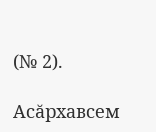(№ 2).

Асăрхавсем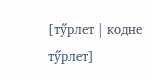[тӳрлет | кодне тӳрлет]